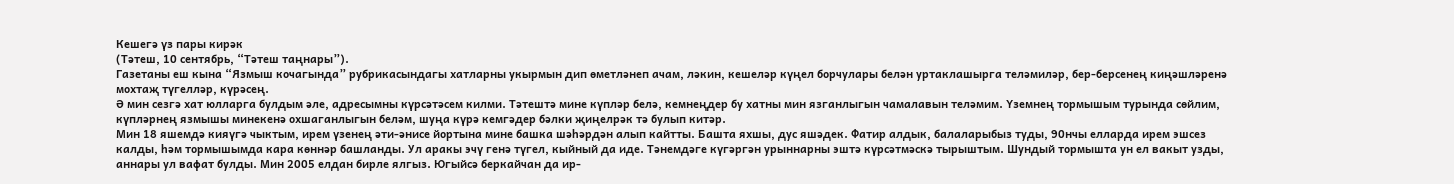Кешегә үз пары кирәк
(Тәтеш, 10 сентябрь, “Тәтеш таңнары”).
Газетаны еш кына “Язмыш кочагында” рубрикасындагы хатларны укырмын дип өметләнеп ачам, ләкин, кешеләр күңел борчулары белән уртаклашырга теләмиләр, бер-берсенең киңәшләренә мохтаҗ түгелләр, күрәсең.
Ә мин сезгә хат юлларга булдым әле, адресымны күрсәтәсем килми. Тәтештә мине күпләр белә, кемнеңдер бу хатны мин язганлыгын чамалавын теләмим. Үземнең тормышым турында сөйлим, күпләрнең язмышы минекенә охшаганлыгын беләм, шуңа күрә кемгәдер бәлки җиңелрәк тә булып китәр.
Мин 18 яшемдә кияүгә чыктым, ирем үзенең әти-әнисе йортына мине башка шәһәрдән алып кайтты. Башта яхшы, дус яшәдек. Фатир алдык, балаларыбыз туды, 90нчы елларда ирем эшсез калды, һәм тормышымда кара көннәр башланды. Ул аракы эчү генә түгел, кыйный да иде. Тәнемдәге күгәргән урыннарны эштә күрсәтмәскә тырыштым. Шундый тормышта ун ел вакыт узды, аннары ул вафат булды. Мин 2005 елдан бирле ялгыз. Югыйсә беркайчан да ир-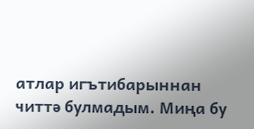атлар игътибарыннан читтә булмадым. Миңа бу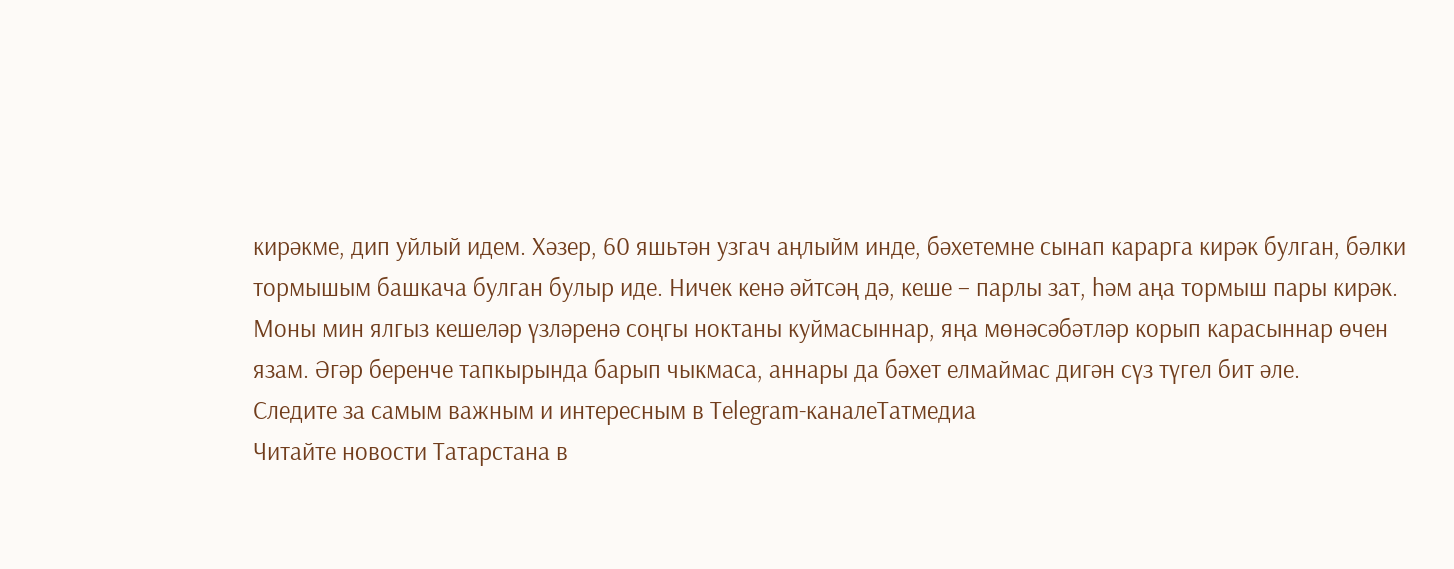кирәкме, дип уйлый идем. Хәзер, 60 яшьтән узгач аңлыйм инде, бәхетемне сынап карарга кирәк булган, бәлки тормышым башкача булган булыр иде. Ничек кенә әйтсәң дә, кеше – парлы зат, һәм аңа тормыш пары кирәк.
Моны мин ялгыз кешеләр үзләренә соңгы ноктаны куймасыннар, яңа мөнәсәбәтләр корып карасыннар өчен язам. Әгәр беренче тапкырында барып чыкмаса, аннары да бәхет елмаймас дигән сүз түгел бит әле.
Следите за самым важным и интересным в Telegram-каналеТатмедиа
Читайте новости Татарстана в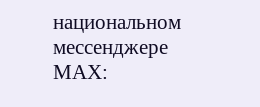национальном мессенджере MАХ: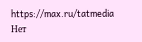https://max.ru/tatmedia
Нет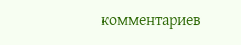комментариев